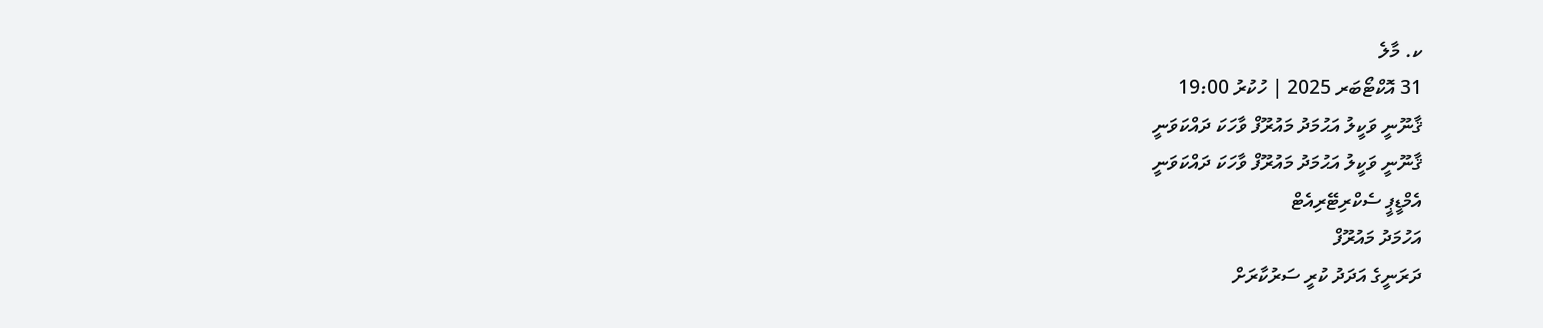ކ. މާލެ
31 އޮކްޓޯބަރ 2025 | ހުކުރު 19:00
ޤާނޫނީ ވަކީލު އަޙުމަދު މައުރޫފް ވާހަކަ ދައްކަވަނީ
ޤާނޫނީ ވަކީލު އަޙުމަދު މައުރޫފް ވާހަކަ ދައްކަވަނީ
އެމްޑީޕީ ސެކްރިޓޭރިއެޓް
އަހުމަދު މައުރޫފް
ދަރަނީގެ އަދަދު ކުރީ ސަރުކާރަށް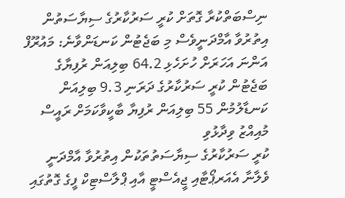ނިސްބަތްކުރާ ގޮތަށް ކުރީ ސަރުކާރުގެ ސިޔާސަތުން އިތުރުވާ އާމްދަނީވެސް މި ބަޖެޓުން ކަނޑަންވާނެ: މައުރޫފް
އަންނަ އަހަރަށް ހުށަހެޅި 64.2 ބިލިއަން ރުފިޔާގެ ބަޖެޓުން ކުރީ ސަރުކާރުގެ ދަރަނި 9.3 ބިލިއަން ކަނޑާލުމުން 55 ބިލިއަން ރުފިޔާ ބާކީވާކަމަށް ރައީސް މުއިއްޒު ވިދާޅުވި
ކުރީ ސަރުކާރުގެ ސިޔާސަތުތަކުން އިތުރުވާ އާމްދަނީ ވެލާނާ އެއަރޕޯޓާއި ޖީއެސްޓީ އާއި ޕްލާސްޓިކް ފީގެ ގޮތުގައި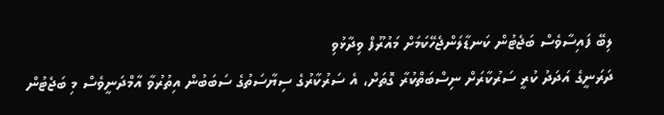ލިބޭ ފައިސާވެސް ބަޖެޓުން ކަނޑާލަންޖެހޭކަމަށް މައުރޫފް ވިދާޅުވި
ދަރަނީގެ އަދަދު ކުރީ ސަރުކާރަށް ނިސްބަތްކުރާ ގޮތަށް، އެ ސަރުކާރުގެ ސިޔާސަތުގެ ސަބަބުން އިތުރުވާ އާމްދަނީވެސް މި ބަޖެޓުން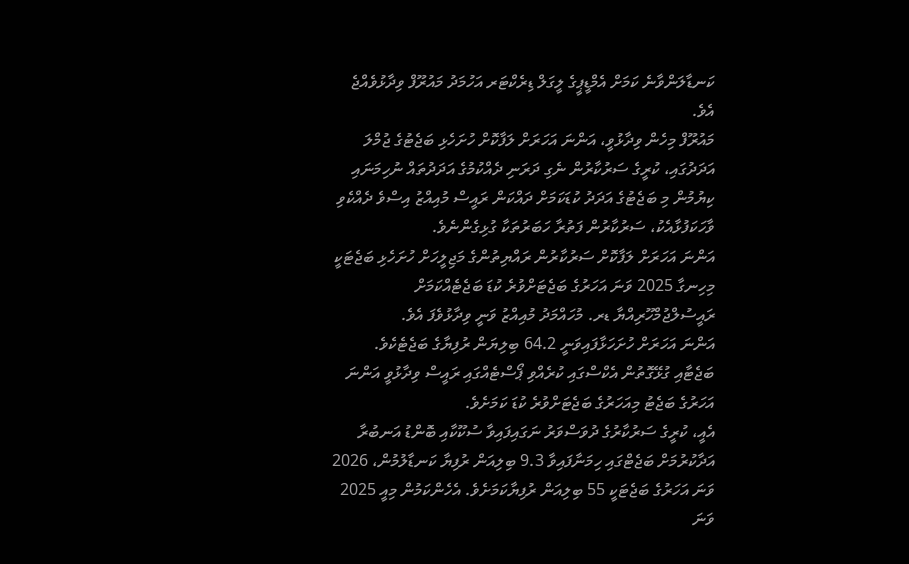ކަނޑާލަންވާނެ ކަމަށް އެމްޑީޕީގެ ލީގަލް ޑިރެކްޓަރ އަހުމަދު މައުރޫފް ވިދާޅުވެއްޖެ އެވެ.
މައުރޫފް މިހެން ވިދާޅުވީ، އަންނަ އަހަރަށް ލަފާކޮށް ހުށަހެޅި ބަޖެޓުގެ ޖުމްލަ އަދަދުގައި، ކުރީގެ ސަރުކާރުން ނެގި ދަރަނި ދެއްކުމުގެ އަދަދުތައް ނުހިމަނައި ކިޔުމުން މި ބަޖެޓުގެ އަދަދު ކުޑަކަމަށް ދައްކަން ރައީސް މުއިއްޒު އިސްވެ ދެއްކެވި ވާހަކަފުޅާއެކު، ސަރުކާރުން ފަތުރާ ހަބަރުތަކާ ގުޅިގެންނެވެ.
އަންނަ އަހަރަށް ލަފާކޮށް ސަރުކާރުން ރައްޔިތުންގެ މަޖިލީހަށް ހުށަހެޅި ބަޖެޓަކީ މިހިނގާ 2025 ވަނަ އަހަރުގެ ބަޖެޓަށްވުރެ ކުޑަ ބަޖެޓެއްކަމަށް ރައީސުލްޖުމްހޫރިއްޔާ ޑރ. މުހައްމަދު މުއިއްޒު ވަނީ ވިދާޅުވެފަ އެވެ.
އަންނަ އަހަރަށް ހުށަހަޅާފައިވަނީ 64.2 ބިލިޔަން ރުފިޔާގެ ބަޖެޓެކެވެ.
ބަޖެޓާއި ގުޅޭގޮތުން އެކްސްގައި ކުރެއްވި ޕޯސްޓެއްގައި ރައީސް ވިދާޅުވީ އަންނަ އަހަރުގެ ބަޖެޓު މިއަހަރުގެ ބަޖެޓަށްވުރެ ކުޑަ ކަމަށެވެ.
އެއީ، ކުރީގެ ސަރުކާރުގެ ދުވަސްވަރު ނަގައިފައިވާ ސުކޫކާއި ބޮންޑު އަނބުރާ އަދާކުރުމަށް ބަޖެޓްގައި ހިމަނާފައިވާ 9.3 ބިލިއަން ރުފިޔާ ކަނޑާލުމުން، 2026 ވަނަ އަހަރުގެ ބަޖެޓަކީ 55 ބިލިއަން ރުފިޔާކަމަށެވެ. އެހެންކަމުން މިއީ 2025 ވަނަ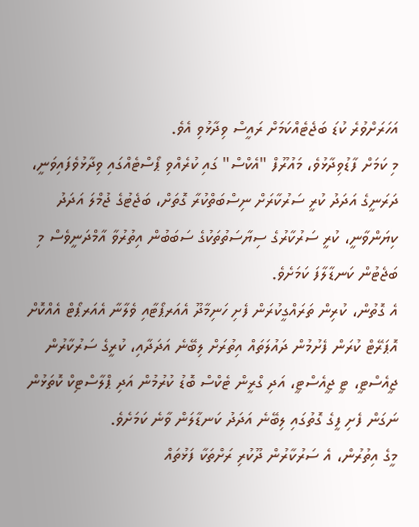އަހަރަށްވުރެ ކުޑަ ބަޖެޓެއްކަމަށް ރައީސް ވިދާޅުވި އެވެ.
މި ކަމަށް ފާޑުވިދާޅުވެ، މައުރޫފް "އެކްސް" ގައި ކުރެއްވި ޕޯސްޓެއްގައި ވިދާޅުވެފައިވަނީ، ދަރަނީގެ އަދަދު ކުރީ ސަރުކާރަށް ނިސްބަތްކުރާ ގޮތަށް، ބަޖެޓުގެ ޖުމްލަ އަދަދު ކިޔަންވާނީ، ކުރީ ސަރުކާރުގެ ސިޔާސަތުތަކުގެ ސަބަބުން އިތުރުވާ އާމްދަނީވެސް މި ބަޖެޓުން ކަނޑާލާފަ ކަމަށެވެ.
އެ ގޮތުން، ކުރިން ތަރައްގީކުރަން ފެށި ހަނިމާދޫ އެއަރޕޯޓާއި ވެލާނާ އެއަރޕޯޓް އެއްކޮށް އޮޕަރޭޓް ކުރަން ފެށުމުން ދައުލަތައް އިތުރަށް ލިބޭނެ އަދަދާއި، ކުރީގެ ސަރުކާރުން ޖީއެސްޓީ، ޓީ ޖީއެސްޓީ، އަދި ގްރީން ޓެކްސް ބޮޑު ކުރުމުން އަދި ޕްލާސްޓިކް ކޮތަޅުން ނަގަން ފެށި ފީގެ ގޮތުގައި ލިބޭނެ އަދަދު ކަނޑާލަން ވާނެ ކަމަށެވެ.
މީގެ އިތުރުން، އެ ސަރުކާރުން ދޫކުރި ރަށްތަކާ ފަޅުތައް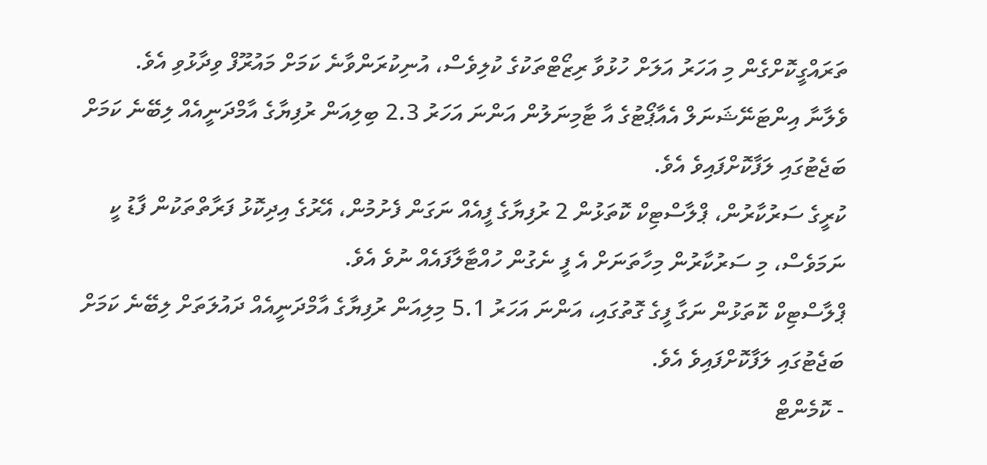ތަރައްގީކޮށްގެން މި އަހަރު އަލަށް ހުޅުވާ ރިޒޯޓްތަކުގެ ކުލިވެސް، އުނިކުރަންވާނެ ކަމަށް މައުރޫފް ވިދާޅުވި އެވެ.
ވެލާނާ އިންޓަނޭޝަނަލް އެއާޕޯޓުގެ އާ ޓާމިނަލުން އަންނަ އަހަރު 2.3 ބިލިއަން ރުފިޔާގެ އާމްދަނީއެއް ލިބޭނެ ކަމަށް ބަޖެޓުގައި ލަފާކޮށްފައިވެ އެވެ.
ކުރީގެ ސަރުކާރުން، ޕްލާސްޓިކް ކޮތަޅުން 2 ރުފިޔާގެ ފީއެއް ނަގަން ފެށުމުން، އޭރުގެ އިދިކޮޅު ފަރާތްތަކުން ފާޑު ކީ ނަމަވެސް، މި ސަރުކާރުން މިހާތަނަށް އެ ފީ ނެގުން ހުއްޓާލާފައެއް ނުވެ އެވެ.
ޕްލާސްޓިކް ކޮތަޅުން ނަގާ ފީގެ ގޮތުގައި، އަންނަ އަހަރު 5.1 މިލިއަން ރުފިޔާގެ އާމްދަނީއެއް ދައުލަތަށް ލިބޭނެ ކަމަށް ބަޖެޓުގައި ލަފާކޮށްފައިވެ އެވެ.
- ކޮމެންޓް